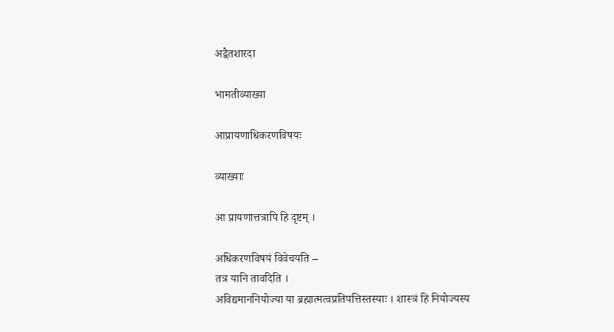अद्वैतशारदा

भामतीव्याख्या

आप्रायणाधिकरणविषयः

व्याख्याः

आ प्रायणात्तत्रापि हि दृष्टम् ।

अधिकरणविषयं विवेचयति –
तत्र यानि तावदिति ।
अविद्यमाननियोज्या या ब्रह्मात्मत्वप्रतिपत्तिस्तस्याः । शास्त्रं हि नियोज्यस्य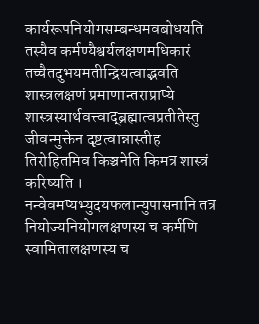कार्यरूपनियोगसम्बन्धमवबोधयति तस्यैव कर्मण्यैश्वर्यलक्षणमधिकारं तच्चैतदुभयमतीन्द्रियत्वाद्भवति शास्त्रलक्षणं प्रमाणान्तराप्राप्ये शास्त्रस्यार्थवत्त्वाद्ब्रह्मात्वप्रतीतेस्तु जीवन्मुक्तेन दृष्टत्वान्नास्तीह तिरोहितमिव किञ्चनेति किमत्र शास्त्रं करिष्यति । नन्वेवमप्यभ्युदयफलान्युपासनानि तत्र नियोज्यनियोगलक्षणस्य च कर्मणि स्वामितालक्षणस्य च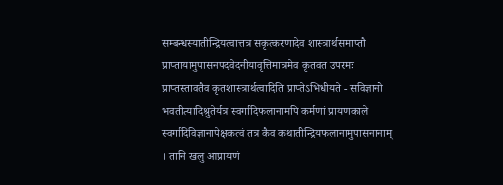सम्बन्धस्यातीन्द्रियत्वात्तत्र सकृत्करणादेव शास्त्रार्थसमाप्तौ प्राप्तायामुपासनपदवेदनीयावृत्तिमात्रमेव कृतवत उपरमः प्राप्तस्तावतैव कृतशास्त्रार्थत्वादिति प्राप्तेऽभिधीयते - सविज्ञानो भवतीत्यादिश्रुतेर्यत्र स्वर्गादिफलानामपि कर्मणां प्रायणकाले स्वर्गादिविज्ञानापेक्षकत्वं तत्र कैव कथातीन्द्रियफलानामुपासनानाम् । तानि खलु आप्रायणं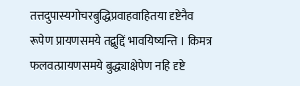तत्तदुपास्यगोचरबुद्धिप्रवाहवाहितया दृष्टेनैव रूपेण प्रायणसमये तद्बुद्दिं भावयिष्यन्ति । किमत्र फलवत्प्रायणसमये बुद्ध्याक्षेपेण नहि दृष्टे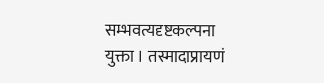सम्भवत्यदृष्टकल्पना युक्ता । तस्मादाप्रायणं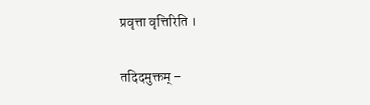प्रवृत्ता वृत्तिरिति ।

तदिदमुक्तम् –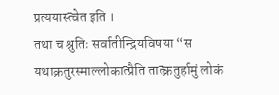प्रत्ययास्त्वेत इति ।
तथा च श्रुतिः सर्वातीन्द्रियविषया “स यथाक्रतुरस्माल्लोकात्प्रैति तात्क्रतुर्हामुं लोकं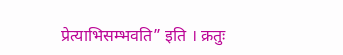प्रेत्याभिसम्भवति” इति । क्रतुः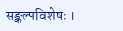सङ्कल्पविशेषः ।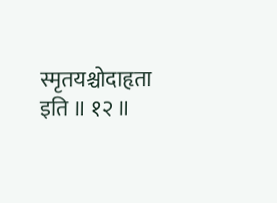स्मृतयश्चोदाहृता इति ॥ १२ ॥